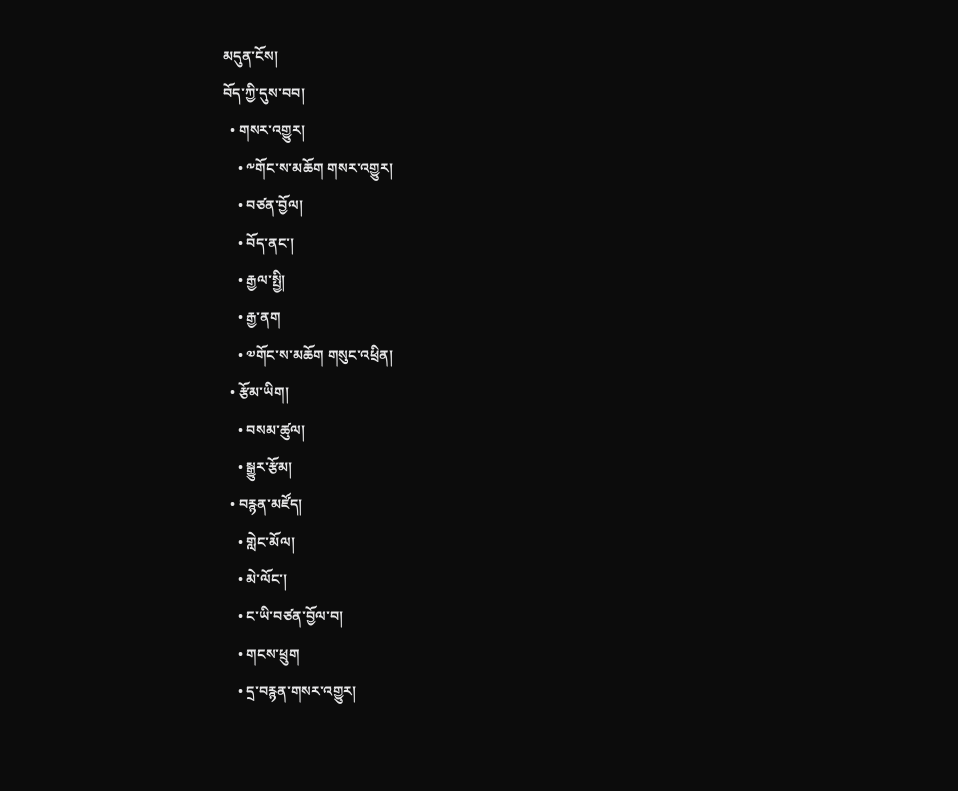མདུན་ངོས།
བོད་ཀྱི་དུས་བབ།
  • གསར་འགྱུར།
    • ༸གོང་ས་མཆོག གསར་འགྱུར།
    • བཙན་བྱོལ།
    • བོད་ནང་།
    • རྒྱལ་སྤྱི།
    • རྒྱ་ནག
    • ༧གོང་ས་མཆོག གསུང་འཕྲིན།
  • རྩོམ་ཡིག།
    • བསམ་ཚུལ།
    • སྒྱུར་རྩོམ།
  • བརྙན་མཛོད།
    • གླེང་མོལ།
    • མེ་ལོང་།
    • ང་ཡི་བཙན་བྱོལ་བ།
    • གངས་ཕྲུག
    • དྲ་བརྙན་གསར་འགྱུར།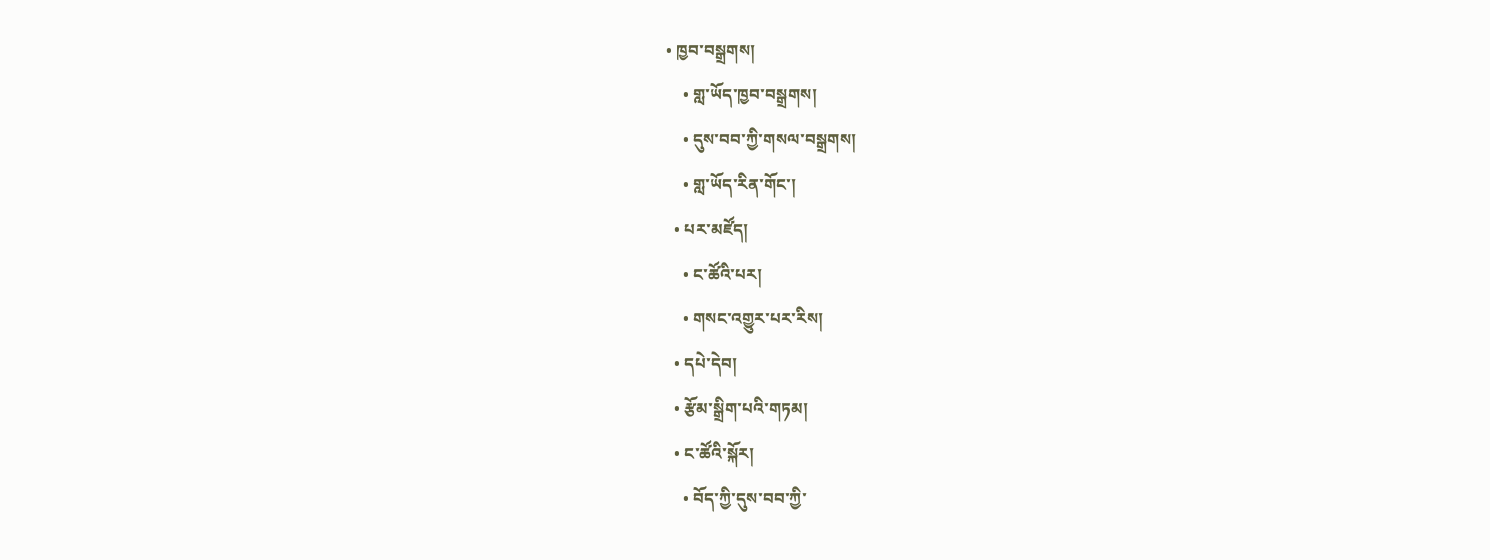• ཁྱབ་བསྒྲགས།
    • གླ་ཡོད་ཁྱབ་བསྒྲགས།
    • དུས་བབ་ཀྱི་གསལ་བསྒྲགས།
    • གླ་ཡོད་རིན་གོང་།
  • པར་མཛོད།
    • ང་ཚོའི་པར།
    • གསང་འགྱུར་པར་རིས།
  • དཔེ་དེབ།
  • རྩོམ་སྒྲིག་པའི་གཏམ།
  • ང་ཚོའི་སྐོར།
    • བོད་ཀྱི་དུས་བབ་ཀྱི་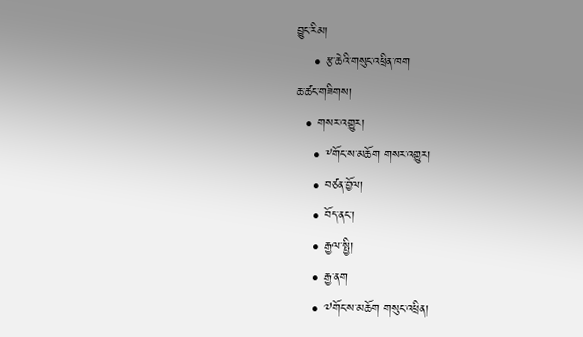བྱུང་རིམ།
    • རྩ་ཆེའི་གསུང་འཕྲིན་ཁག
ཆ་ཚང་གཟིགས།
  • གསར་འགྱུར།
    • ༸གོང་ས་མཆོག གསར་འགྱུར།
    • བཙན་བྱོལ།
    • བོད་ནང་།
    • རྒྱལ་སྤྱི།
    • རྒྱ་ནག
    • ༧གོང་ས་མཆོག གསུང་འཕྲིན།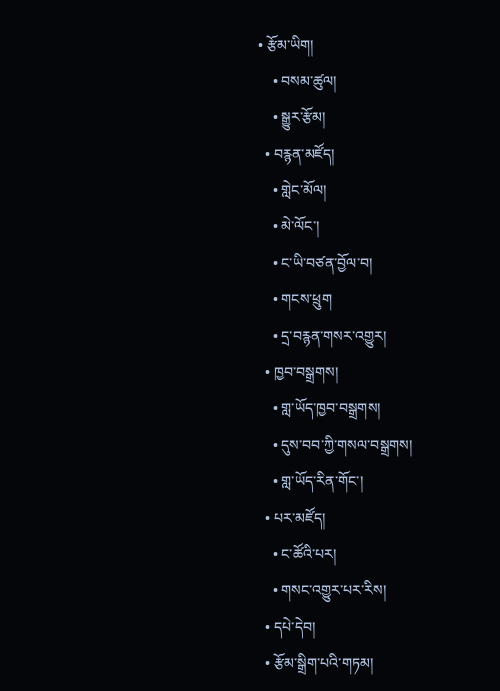• རྩོམ་ཡིག།
    • བསམ་ཚུལ།
    • སྒྱུར་རྩོམ།
  • བརྙན་མཛོད།
    • གླེང་མོལ།
    • མེ་ལོང་།
    • ང་ཡི་བཙན་བྱོལ་བ།
    • གངས་ཕྲུག
    • དྲ་བརྙན་གསར་འགྱུར།
  • ཁྱབ་བསྒྲགས།
    • གླ་ཡོད་ཁྱབ་བསྒྲགས།
    • དུས་བབ་ཀྱི་གསལ་བསྒྲགས།
    • གླ་ཡོད་རིན་གོང་།
  • པར་མཛོད།
    • ང་ཚོའི་པར།
    • གསང་འགྱུར་པར་རིས།
  • དཔེ་དེབ།
  • རྩོམ་སྒྲིག་པའི་གཏམ།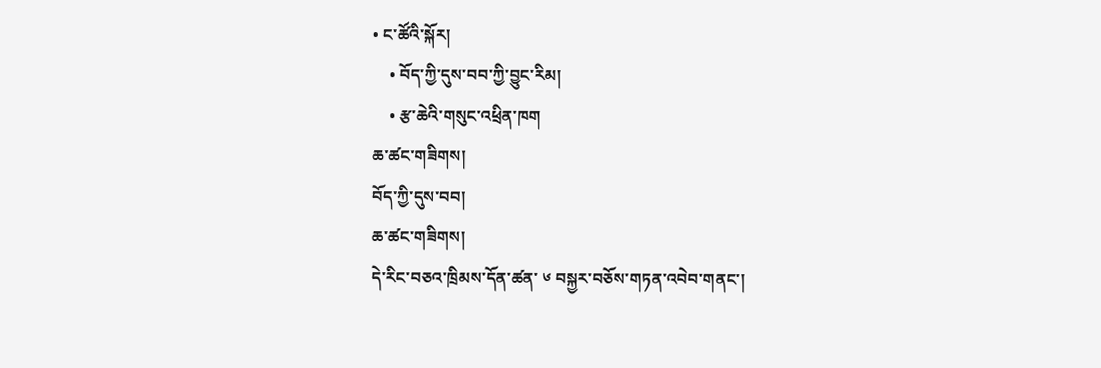• ང་ཚོའི་སྐོར།
    • བོད་ཀྱི་དུས་བབ་ཀྱི་བྱུང་རིམ།
    • རྩ་ཆེའི་གསུང་འཕྲིན་ཁག
ཆ་ཚང་གཟིགས།
བོད་ཀྱི་དུས་བབ།
ཆ་ཚང་གཟིགས།
དེ་རིང་བཅའ་ཁྲིམས་དོན་ཚན་ ༦ བསྐྱར་བཅོས་གཏན་འབེབ་གནང་།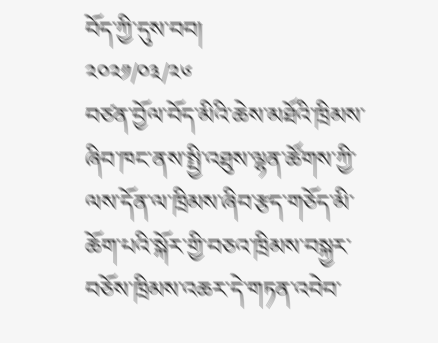བོད་ཀྱི་དུས་བབ།
༢༠༢༡/༠༣/༢༦
བཙན་བྱོལ་བོད་མིའི་ཆེས་མཐོའི་ཁྲིམས་ཞིབ་ཁང་ནས་སྤྱི་འཐུས་ལྷན་ཚོགས་ཀྱི་ལས་དོན་ལ་ཁྲིམས་ཞིབ་རྩད་གཅོད་མི་ཆོག་པའི་སྐོར་གྱི་བཅའ་ཁྲིམས་བསྐྱར་བཅོས་ཁྲིམས་འཆར་དེ་གཏན་འབེབ་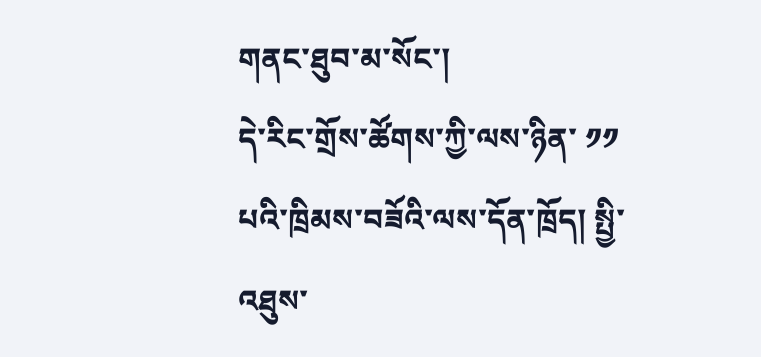གནང་ཐུབ་མ་སོང་།
དེ་རིང་གྲོས་ཚོགས་ཀྱི་ལས་ཉིན་ ༡༡ པའི་ཁྲིམས་བཟོའི་ལས་དོན་ཁྲོད། སྤྱི་འཐུས་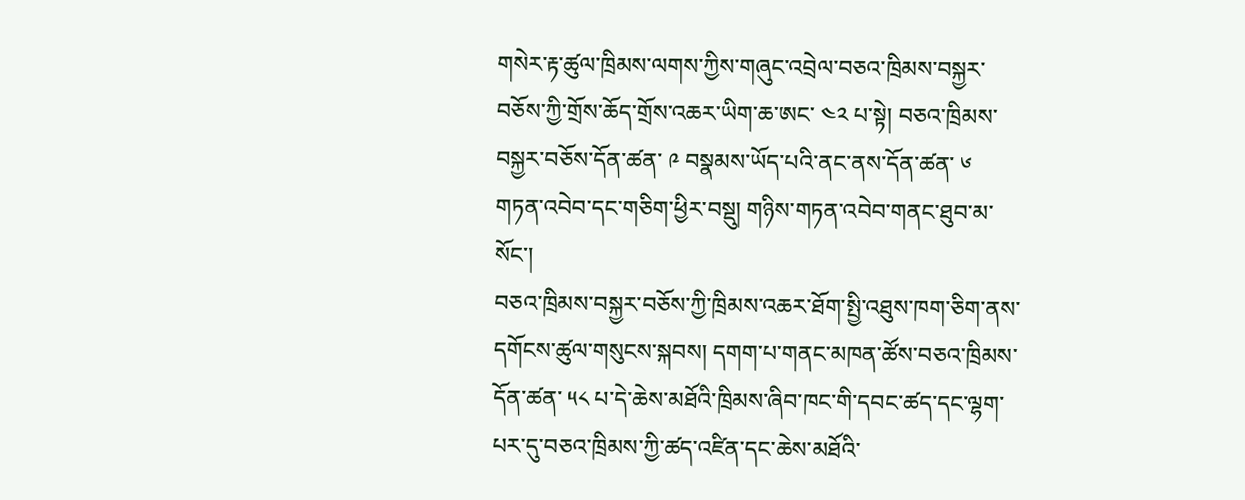གསེར་རྟ་ཚུལ་ཁྲིམས་ལགས་ཀྱིས་གཞུང་འབྲེལ་བཅའ་ཁྲིམས་བསྐྱར་བཅོས་ཀྱི་གྲོས་ཆོད་གྲོས་འཆར་ཡིག་ཆ་ཨང་ ༤༢ པ་སྟེ། བཅའ་ཁྲིམས་བསྐྱར་བཅོས་དོན་ཚན་ ༩ བསྣམས་ཡོད་པའི་ནང་ནས་དོན་ཚན་ ༦ གཏན་འབེབ་དང་གཅིག་ཕྱིར་བསྡུ། གཉིས་གཏན་འབེབ་གནང་ཐུབ་མ་སོང་།
བཅའ་ཁྲིམས་བསྐྱར་བཅོས་ཀྱི་ཁྲིམས་འཆར་ཐོག་སྤྱི་འཐུས་ཁག་ཅིག་ནས་དགོངས་ཚུལ་གསུངས་སྐབས། དགག་པ་གནང་མཁན་ཚོས་བཅའ་ཁྲིམས་དོན་ཚན་ ༥༨ པ་དེ་ཆེས་མཐོའི་ཁྲིམས་ཞིབ་ཁང་གི་དབང་ཚད་དང་ལྷག་པར་དུ་བཅའ་ཁྲིམས་ཀྱི་ཚད་འཛིན་དང་ཆེས་མཐོའི་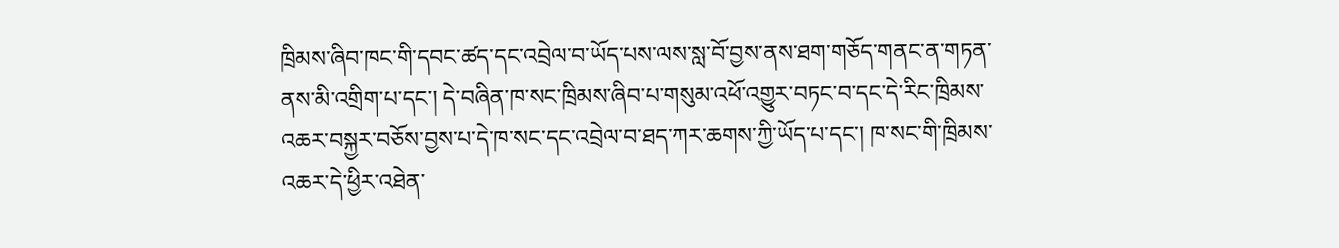ཁྲིམས་ཞིབ་ཁང་གི་དབང་ཚད་དང་འབྲེལ་བ་ཡོད་པས་ལས་སླ་བོ་བྱས་ནས་ཐག་གཅོད་གནང་ན་གཏན་ནས་མི་འགྲིག་པ་དང་། དེ་བཞིན་ཁ་སང་ཁྲིམས་ཞིབ་པ་གསུམ་འཕོ་འགྱུར་བཏང་བ་དང་དེ་རིང་ཁྲིམས་འཆར་བསྐྱར་བཅོས་བྱས་པ་དེ་ཁ་སང་དང་འབྲེལ་བ་ཐད་ཀར་ཆགས་ཀྱི་ཡོད་པ་དང་། ཁ་སང་གི་ཁྲིམས་འཆར་དེ་ཕྱིར་འཐེན་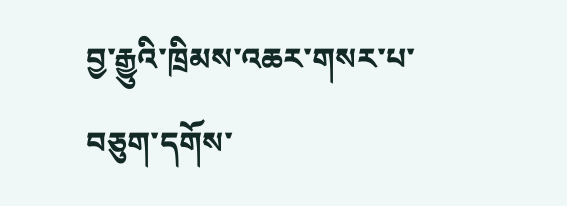བྱ་རྒྱུའི་ཁྲིམས་འཆར་གསར་པ་བཅུག་དགོས་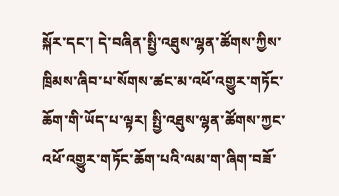སྐོར་དང་། དེ་བཞིན་སྤྱི་འཐུས་ལྷན་ཚོགས་ཀྱིས་ཁྲིམས་ཞིབ་པ་སོགས་ཚང་མ་འཕོ་འགྱུར་གཏོང་ཆོག་གི་ཡོད་པ་ལྟར། སྤྱི་འཐུས་ལྷན་ཚོགས་ཀྱང་འཕོ་འགྱུར་གཏོང་ཆོག་པའི་ལམ་ག་ཞིག་བཟོ་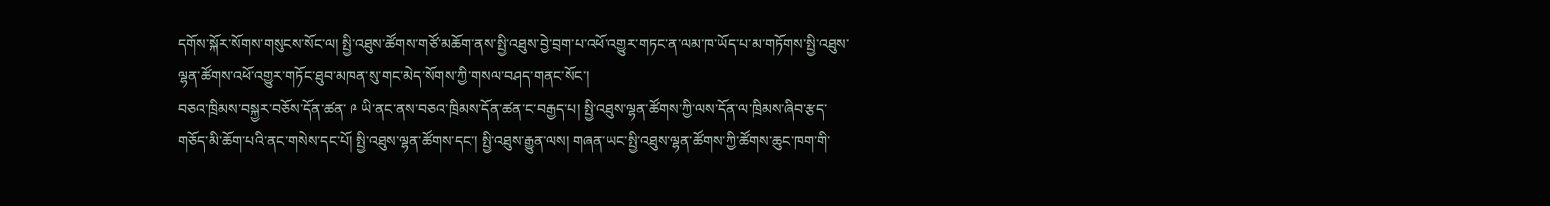དགོས་སྐོར་སོགས་གསུངས་སོང་ལ། སྤྱི་འཐུས་ཚོགས་གཙོ་མཆོག་ནས་སྤྱི་འཐུས་བྱེ་བྲག་པ་འཕོ་འགྱུར་གཏང་ན་ལམ་ཁ་ཡོད་པ་མ་གཏོགས་སྤྱི་འཐུས་ལྷན་ཚོགས་འཕོ་འགྱུར་གཏོང་ཐུབ་མཁན་སུ་གང་མེད་སོགས་ཀྱི་གསལ་བཤད་གནང་སོང་།
བཅའ་ཁྲིམས་བསྐྱར་བཅོས་དོན་ཚན་ ༩ ཡི་ནང་ནས་བཅའ་ཁྲིམས་དོན་ཚན་ང་བརྒྱད་པ། སྤྱི་འཐུས་ལྷན་ཚོགས་ཀྱི་ལས་དོན་ལ་ཁྲིམས་ཞིབ་རྩད་གཅོད་མི་ཆོག་པའི་ནང་གསེས་དང་པོ། སྤྱི་འཐུས་ལྷན་ཚོགས་དང་། སྤྱི་འཐུས་རྒྱུན་ལས། གཞན་ཡང་སྤྱི་འཐུས་ལྷན་ཚོགས་ཀྱི་ཚོགས་ཆུང་ཁག་གི་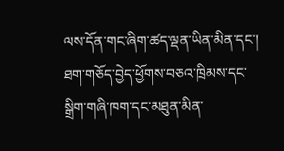ལས་དོན་གང་ཞིག་ཚད་ལྡན་ཡིན་མིན་དང་། ཐག་གཅོད་བྱེད་ཕྱོགས་བཅའ་ཁྲིམས་དང་སྒྲིག་གཞི་ཁག་དང་མཐུན་མིན་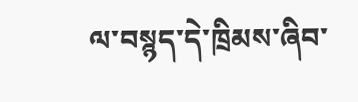ལ་བསྙད་དེ་ཁྲིམས་ཞིབ་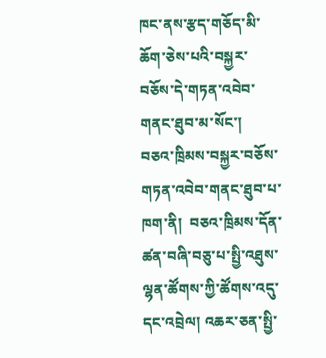ཁང་ནས་རྩད་གཅོད་མི་ཆོག་ཅེས་པའི་བསྐྱར་བཅོས་དེ་གཏན་འབེབ་གནང་ཐུབ་མ་སོང་།
བཅའ་ཁྲིམས་བསྐྱར་བཅོས་གཏན་འབེབ་གནང་ཐུབ་པ་ཁག་ནི།  བཅའ་ཁྲིམས་དོན་ཚན་བཞི་བཅུ་པ་སྤྱི་འཐུས་ལྷན་ཚོགས་ཀྱི་ཚོགས་འདུ་དང་འབྲེལ། འཆར་ཅན་སྤྱི་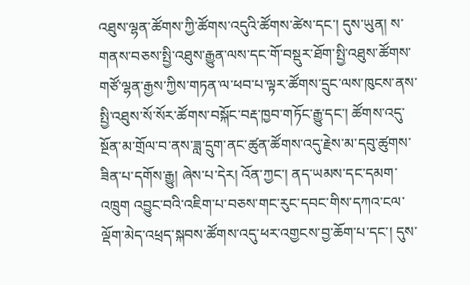འཐུས་ལྷན་ཚོགས་ཀྱི་ཚོགས་འདུའི་ཚོགས་ཚེས་དང་། དུས་ཡུན། ས་གནས་བཅས་སྤྱི་འཐུས་རྒྱུན་ལས་དང་གོ་བསྡུར་ཐོག་སྤྱི་འཐུས་ཚོགས་གཙོ་ལྷན་རྒྱས་ཀྱིས་གཏན་ལ་ཕབ་པ་ལྟར་ཚོགས་དྲུང་ལས་ཁུངས་ནས་སྤྱི་འཐུས་སོ་སོར་ཚོགས་བསྐོང་བརྡ་ཁྱབ་གཏོང་རྒྱུ་དང་། ཚོགས་འདུ་སྔོན་མ་གྲོལ་བ་ནས་ཟླ་དྲུག་ནང་ཚུན་ཚོགས་འདུ་རྗེས་མ་དབུ་ཚུགས་ཟིན་པ་དགོས་རྒྱུ། ཞེས་པ་དེར། འོན་ཀྱང་། ནད་ཡམས་དང་དམག་འཁྲུག འབྱུང་བའི་འཇིག་པ་བཅས་གང་རུང་དབང་གིས་དཀའ་ངལ་ལྡོག་མེད་འཕྲད་སྐབས་ཚོགས་འདུ་ཕར་འགྱངས་བྱ་ཆོག་པ་དང་། དུས་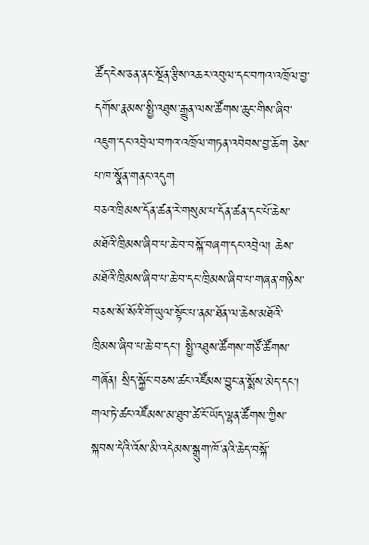ཚོད་ངེས་ཅན་ནང་སྔོན་རྩིས་འཆར་འབུལ་དང་བཀའ་འཁྲོལ་བྱ་དགོས་རྣམས་སྤྱི་འཐུས་རྒྱུན་ལས་ཚོགས་ཆུང་གིས་ཞིབ་འཇུག་དང་འབྲེལ་བཀའ་འཁྲོལ་གཏན་འབེབས་བྱ་ཆོག ཅེས་པ་ཁ་སྣོན་གནང་འདུག
བཅའ་ཁྲིམས་དོན་ཚན་རེ་གསུམ་པ་དོན་ཚན་དང་པོ་ཆེས་མཐོའི་ཁྲིམས་ཞིབ་པ་ཆེ་བ་བསྐོ་བཞག་དང་འབྲེལ། ཆེས་མཐོའི་ཁྲིམས་ཞིབ་པ་ཆེ་བ་དང་ཁྲིམས་ཞིབ་པ་གཞན་གཉིས་བཅས་སོ་སོའི་གོ་ཡུལ་སྟོང་པ་ནམ་ཐོན་ལ་ཆེས་མཐོའི་ཁྲིམས་ཞིབ་པ་ཆེ་བ་དང་། སྤྱི་འཐུས་ཚོགས་གཙོ་ཚོགས་གཞོན། སྲིད་སྐྱོང་བཅས་ཚང་འཛོམས་བྱུང་ན་སྨོས་མེད་དང་། གལ་ཏེ་ཚང་འཛོམས་མ་ཐུབ་ཚེ་ངོ་ཡོད་ལྷན་ཚོགས་ཀྱིས་སྐབས་དེའི་འོས་མི་འདེམས་སྒྲུག་ཁོ་ནའི་ཆེད་བསྐོ་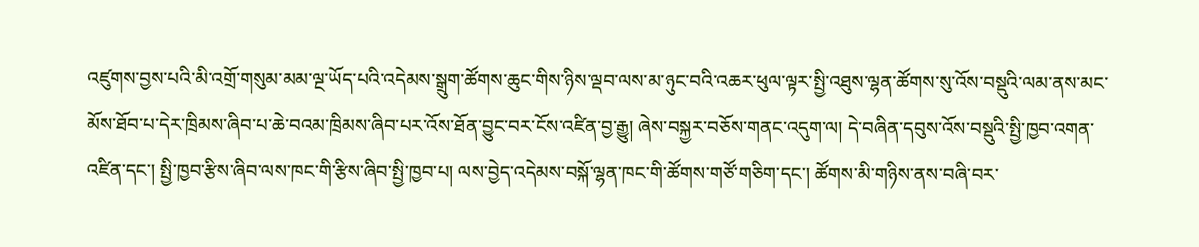འཛུགས་བྱས་པའི་མི་འགྲོ་གསུམ་མམ་ལྔ་ཡོད་པའི་འདེམས་སྒྲུག་ཚོགས་ཆུང་གིས་ཉིས་ལྡབ་ལས་མ་ཉུང་བའི་འཆར་ཕུལ་ལྟར་སྤྱི་འཐུས་ལྷན་ཚོགས་སུ་འོས་བསྡུའི་ལམ་ནས་མང་མོས་ཐོབ་པ་དེར་ཁྲིམས་ཞིབ་པ་ཆེ་བའམ་ཁྲིམས་ཞིབ་པར་འོས་ཐོན་བྱུང་བར་ངོས་འཛིན་བྱ་རྒྱུ། ཞེས་བསྐྱར་བཅོས་གནང་འདུག་ལ། དེ་བཞིན་དབུས་འོས་བསྡུའི་སྤྱི་ཁྱབ་འགན་འཛིན་དང་། སྤྱི་ཁྱབ་རྩིས་ཞིབ་ལས་ཁང་གི་རྩིས་ཞིབ་སྤྱི་ཁྱབ་པ། ལས་བྱེད་འདེམས་བསྐོ་ལྷན་ཁང་གི་ཚོགས་གཙོ་གཅིག་དང་། ཚོགས་མི་གཉིས་ནས་བཞི་བར་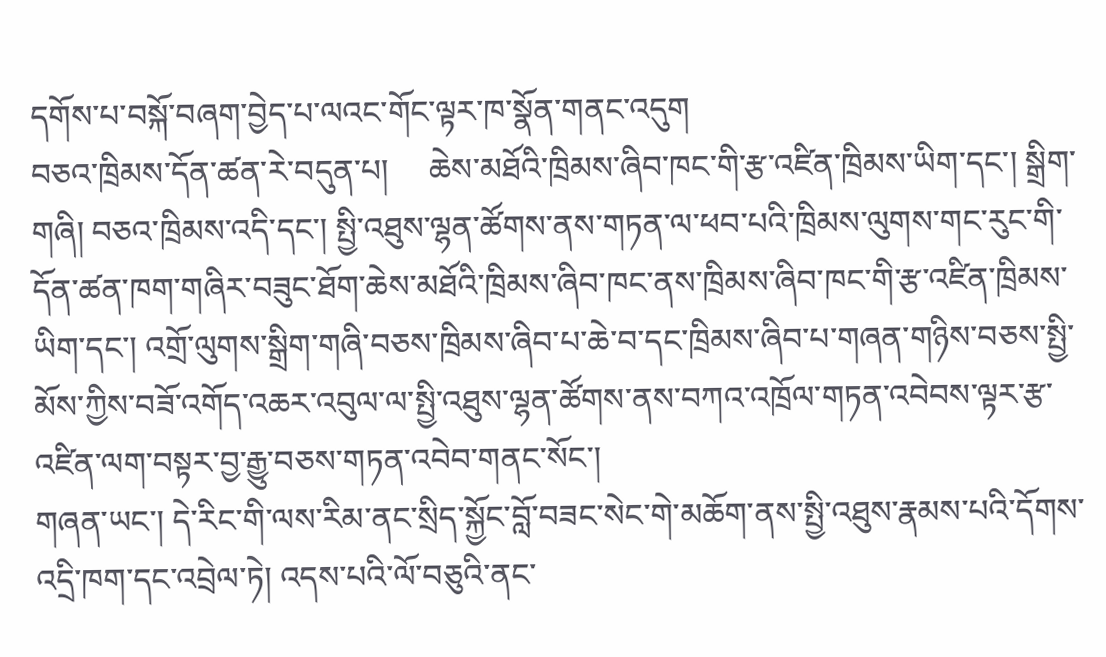དགོས་པ་བསྐོ་བཞག་བྱེད་པ་ལའང་གོང་ལྟར་ཁ་སྣོན་གནང་འདུག
བཅའ་ཁྲིམས་དོན་ཚན་རེ་བདུན་པ།     ཆེས་མཐོའི་ཁྲིམས་ཞིབ་ཁང་གི་རྩ་འཛིན་ཁྲིམས་ཡིག་དང་། སྒྲིག་གཞི། བཅའ་ཁྲིམས་འདི་དང་། སྤྱི་འཐུས་ལྷན་ཚོགས་ནས་གཏན་ལ་ཕབ་པའི་ཁྲིམས་ལུགས་གང་རུང་གི་དོན་ཚན་ཁག་གཞིར་བཟུང་ཐོག་ཆེས་མཐོའི་ཁྲིམས་ཞིབ་ཁང་ནས་ཁྲིམས་ཞིབ་ཁང་གི་རྩ་འཛིན་ཁྲིམས་ཡིག་དང་། འགྲོ་ལུགས་སྒྲིག་གཞི་བཅས་ཁྲིམས་ཞིབ་པ་ཆེ་བ་དང་ཁྲིམས་ཞིབ་པ་གཞན་གཉིས་བཅས་སྤྱི་མོས་ཀྱིས་བཟོ་འགོད་འཆར་འབུལ་ལ་སྤྱི་འཐུས་ལྷན་ཚོགས་ནས་བཀའ་འཁྲོལ་གཏན་འབེབས་ལྟར་རྩ་འཛིན་ལག་བསྟར་བྱ་རྒྱུ་བཅས་གཏན་འབེབ་གནང་སོང་།
གཞན་ཡང་། དེ་རིང་གི་ལས་རིམ་ནང་སྲིད་སྐྱོང་བློ་བཟང་སེང་གེ་མཆོག་ནས་སྤྱི་འཐུས་རྣམས་པའི་དོགས་འདྲི་ཁག་དང་འབྲེལ་ཏེ། འདས་པའི་ལོ་བཅུའི་ནང་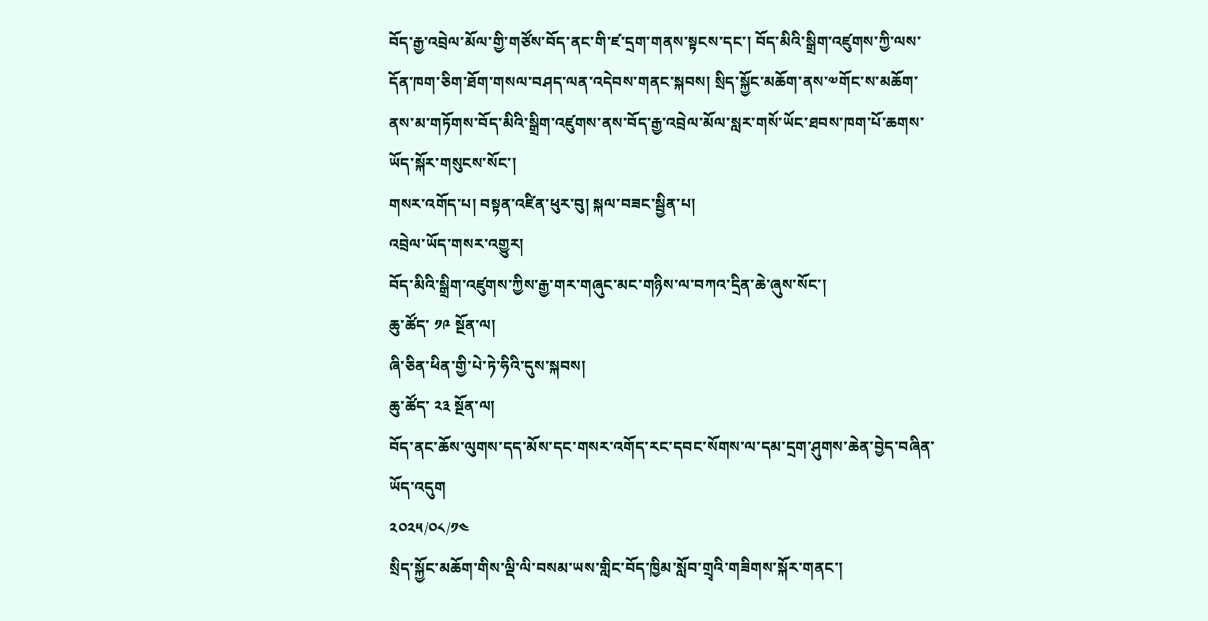བོད་རྒྱ་འབྲེལ་མོལ་གྱི་གཙོས་བོད་ནང་གི་ཛ་དྲག་གནས་སྟངས་དང་། བོད་མིའི་སྒྲིག་འཛུགས་ཀྱི་ལས་དོན་ཁག་ཅིག་ཐོག་གསལ་བཤད་ལན་འདེབས་གནང་སྐབས། སྲིད་སྐྱོང་མཆོག་ནས་༧གོང་ས་མཆོག་ནས་མ་གཏོགས་བོད་མིའི་སྒྲིག་འཛུགས་ནས་བོད་རྒྱ་འབྲེལ་མོལ་སླར་གསོ་ཡོང་ཐབས་ཁག་པོ་ཆགས་ཡོད་སྐོར་གསུངས་སོང་།
གསར་འགོད་པ། བསྟན་འཛིན་ཕུར་བུ། སྐལ་བཟང་སྦྱིན་པ།
འབྲེལ་ཡོད་གསར་འགྱུར།
བོད་མིའི་སྒྲིག་འཛུགས་ཀྱིས་རྒྱ་གར་གཞུང་མང་གཉིས་ལ་བཀའ་དྲིན་ཆེ་ཞུས་སོང་།
ཆུ་ཚོད་ ༡༩ སྔོན་ལ།
ཞི་ཅིན་ཕིན་གྱི་པེ་ཏེ་ཧིའི་དུས་སྐབས།
ཆུ་ཚོད་ ༢༣ སྔོན་ལ།
བོད་ནང་ཆོས་ལུགས་དད་མོས་དང་གསར་འགོད་རང་དབང་སོགས་ལ་དམ་དྲག་ཤུགས་ཆེན་བྱེད་བཞིན་ཡོད་འདུག
༢༠༢༥/༠༨/༡༤
སྲིད་སྐྱོང་མཆོག་གིས་ལྡི་ལི་བསམ་ཡས་གླིང་བོད་ཁྱིམ་སློབ་གྲྭའི་གཟིགས་སྐོར་གནང་།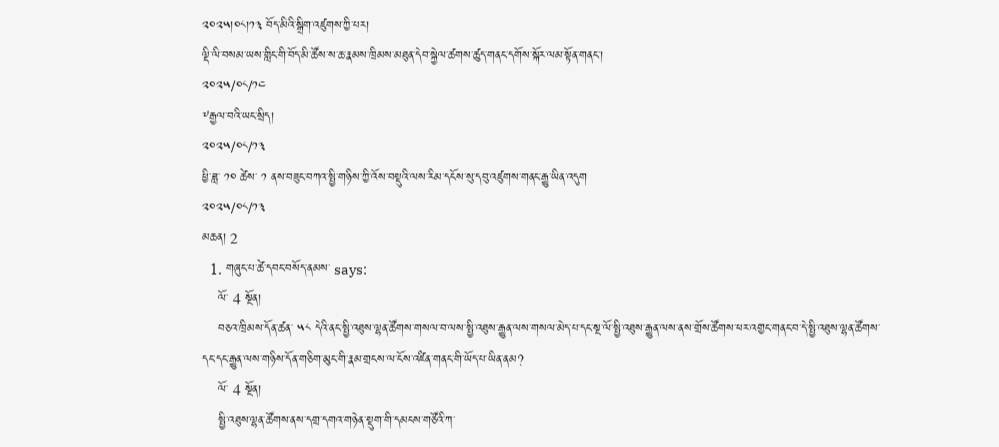༢༠༢༥།༠༨།༡༣ བོད་མིའི་སྒྲིག་འཛུགས་ཀྱི་པར།
ལྡི་ལི་བསམ་ཡས་གླིང་གི་བོད་མི་ཚོས་ས་ཆ་རྣམས་ཁྲིམས་མཐུན་དེབ་སྐྱེལ་ཚགས་ཚུད་གནང་དགོས་སྐོར་ལམ་སྟོན་གནང་།
༢༠༢༥/༠༨/༡༤
༸རྒྱལ་བའི་ཡང་སྲིད།
༢༠༢༥/༠༨/༡༣
ཕྱི་ཟླ་ ༡༠ ཚེས་ ༡ ནས་བཟུང་བཀའ་སྤྱི་གཉིས་ཀྱི་འོས་བསྡུའི་ལས་རིམ་དངོས་སུ་དབུ་འཛུགས་གནང་རྒྱུ་ཡིན་འདུག
༢༠༢༥/༠༨/༡༣
མཆན། 2
  1. གཞུང་པ་ཚེ་དབང་བསོད་ནམས་ says:
    ལོ་ 4 སྔོན།
    བཅའ་ཁྲིམས་དོན་ཚན་ ༥༨ དེའི་ནང་སྤྱི་འཐུས་ལྷན་ཚོགས་གསལ་བ་ལས་སྤྱི་འཐུས་རྒྱུན་ལས་གསལ་མེད་པ་དང་སྔ་ལོ་སྤྱི་འཐུས་རྒྱུན་ལས་ནས་གྲོས་ཚོགས་ཕར་འགྱང་གནང་བ་དེ་སྤྱི་འཐུས་ལྷན་ཚོགས་དང་དང་རྒྱུན་ལས་གཉིས་དོན་གཅིག་མུང་གི་རྣམ་གྲངས་ལ་ངོས་འཛིན་གནང་གི་ཡོད་པ་ཡིན་ནམ?
    ལོ་ 4 སྔོན།
    སྤྱི་འཐུས་ལྷན་ཚོགས་ནས་དགྲ་དགའ་གཉེན་སྡུག་གི་དམངས་གཙོའི་ཀ་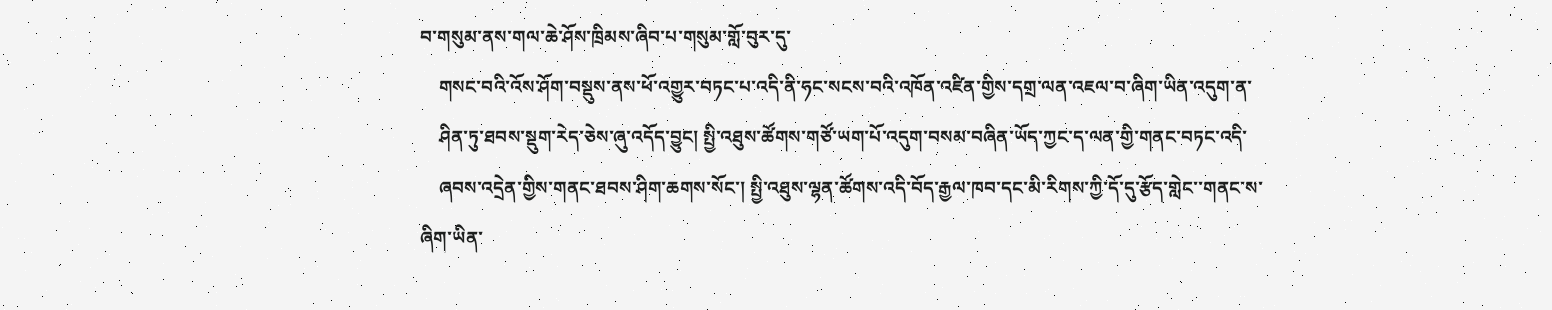བ་གསུམ་ནས་གལ་ཆེ་ཤོས་ཁྲིམས་ཞིབ་པ་གསུམ་གློ་བུར་དུ་
    གསང་བའི་འོས་ཤོག་བསྡུས་ནས་ཕོ་འགྱུར་བཏང་པ་འདི་ནི་ཧང་སངས་བའི་འཁོན་འཛིན་གྱིས་དགྲ་ལན་འཇལ་བ་ཞིག་ཡིན་འདུག་ན་
    ཤིན་ཏུ་ཐབས་སྡུག་རེད་ཅེས་ཞུ་འདོད་བྱུང། སྤྱི་འཐུས་ཚོགས་གཙོ་ཡག་པོ་འདུག་བསམ་བཞིན་ཡོད་ཀྱང་ད་ལན་གྱི་གནང་བཏང་འདི་
    ཞབས་འདྲེན་གྱིས་གནང་ཐབས་ཤིག་ཆགས་སོང་། སྤྱི་འཐུས་ལྷན་ཚོགས་འདི་བོད་རྒྱལ་ཁབ་དང་མི་རིགས་ཀྱི་དོ་དུ་རྩོད་གླེང་་གནང་ས་ཞིག་ཡིན་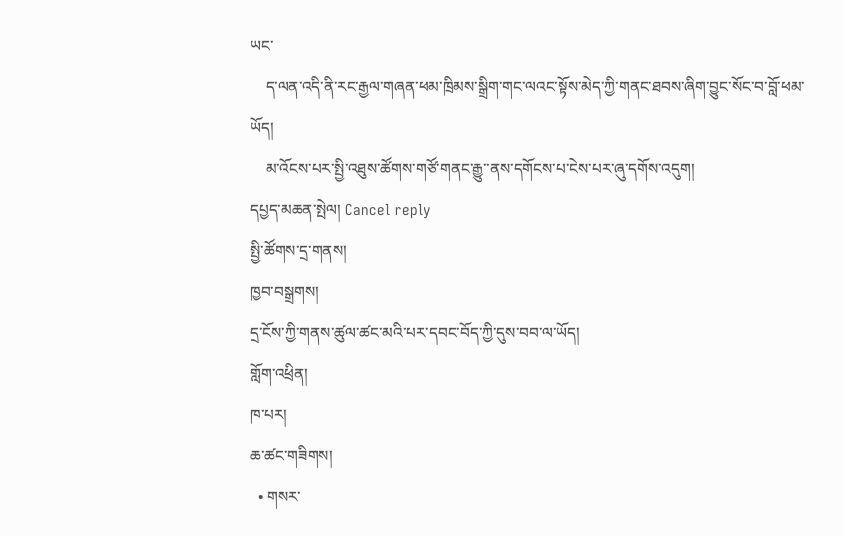ཡང་
    ད་ལན་འདི་ནི་རང་རྒྱལ་གཞན་ཕམ་ཁྲིམས་སྒྲིག་གང་ལའང་སྟོས་མེད་ཀྱི་གནང་ཐབས་ཞིག་བྱུང་སོང་བ་བློ་ཕམ་ཡོད།
    མ་འོངས་པར་སྤྱི་འཐུས་ཚོགས་གཙོ་གནང་རྒྱུ་་ནས་དགོངས་པ་ངེས་པར་ཞུ་དགོས་འདུག།
དཔྱད་མཆན་སྤེལ། Cancel reply
སྤྱི་ཚོགས་དྲ་གནས།
ཁྱབ་བསྒྲགས།
དྲ་ངོས་ཀྱི་གནས་ཚུལ་ཚང་མའི་པར་དབང་བོད་ཀྱི་དུས་བབ་ལ་ཡོད།
གློག་འཕྲིན།
ཁ་པར།
ཆ་ཚང་གཟིགས།
  • གསར་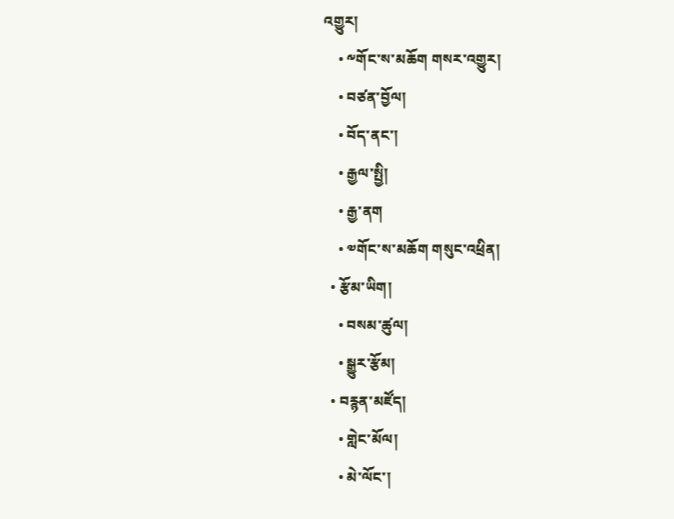འགྱུར།
    • ༸གོང་ས་མཆོག གསར་འགྱུར།
    • བཙན་བྱོལ།
    • བོད་ནང་།
    • རྒྱལ་སྤྱི།
    • རྒྱ་ནག
    • ༧གོང་ས་མཆོག གསུང་འཕྲིན།
  • རྩོམ་ཡིག།
    • བསམ་ཚུལ།
    • སྒྱུར་རྩོམ།
  • བརྙན་མཛོད།
    • གླེང་མོལ།
    • མེ་ལོང་།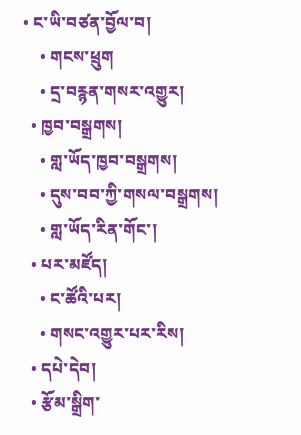• ང་ཡི་བཙན་བྱོལ་བ།
    • གངས་ཕྲུག
    • དྲ་བརྙན་གསར་འགྱུར།
  • ཁྱབ་བསྒྲགས།
    • གླ་ཡོད་ཁྱབ་བསྒྲགས།
    • དུས་བབ་ཀྱི་གསལ་བསྒྲགས།
    • གླ་ཡོད་རིན་གོང་།
  • པར་མཛོད།
    • ང་ཚོའི་པར།
    • གསང་འགྱུར་པར་རིས།
  • དཔེ་དེབ།
  • རྩོམ་སྒྲིག་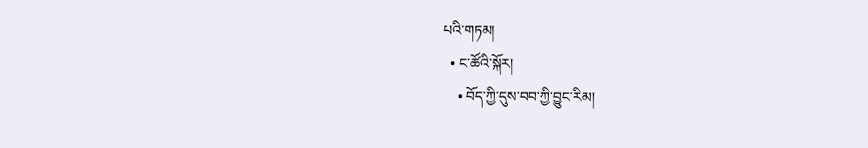པའི་གཏམ།
  • ང་ཚོའི་སྐོར།
    • བོད་ཀྱི་དུས་བབ་ཀྱི་བྱུང་རིམ།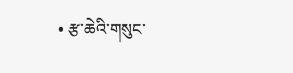• རྩ་ཆེའི་གསུང་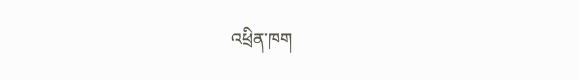འཕྲིན་ཁག